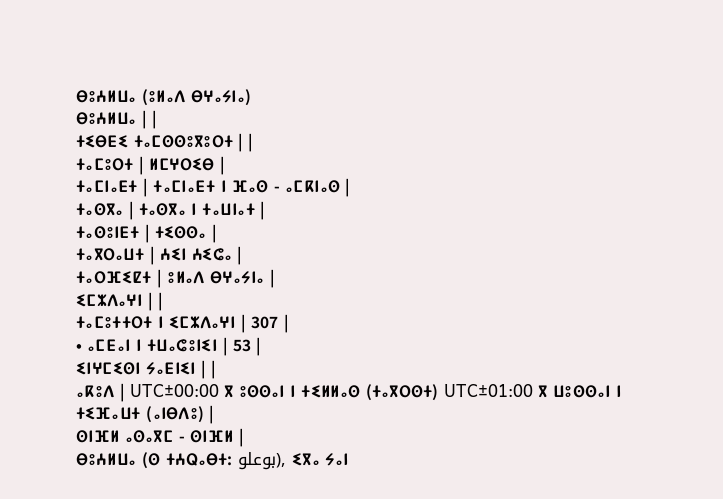ⴱⵓⵄⵍⵡⴰ (ⵓⵍⴰⴷ ⴱⵖⴰⵢⵏⴰ)
ⴱⵓⵄⵍⵡⴰ | |
ⵜⵉⴱⴹⵉ ⵜⴰⵎⵙⵙⵓⴳⵓⵔⵜ | |
ⵜⴰⵎⵓⵔⵜ | ⵍⵎⵖⵔⵉⴱ |
ⵜⴰⵎⵏⴰⴹⵜ | ⵜⴰⵎⵏⴰⴹⵜ ⵏ ⴼⴰⵙ - ⴰⵎⴽⵏⴰⵙ |
ⵜⴰⵙⴳⴰ | ⵜⴰⵙⴳⴰ ⵏ ⵜⴰⵡⵏⴰⵜ |
ⵜⴰⵙⵓⵏⴹⵜ | ⵜⵉⵙⵙⴰ |
ⵜⴰⴳⵔⴰⵡⵜ | ⵄⵉⵏ ⵄⵉⵛⴰ |
ⵜⴰⵔⴼⵉⵇⵜ | ⵓⵍⴰⴷ ⴱⵖⴰⵢⵏⴰ |
ⵉⵎⵣⴷⴰⵖⵏ | |
ⵜⴰⵎⵓⵜⵜⵔⵜ ⵏ ⵉⵎⵣⴷⴰⵖⵏ | 307 |
• ⴰⵎⴹⴰⵏ ⵏ ⵜⵡⴰⵛⵓⵏⵉⵏ | 53 |
ⵉⵏⵖⵎⵉⵙⵏ ⵢⴰⴹⵏⵉⵏ | |
ⴰⴽⵓⴷ | UTC±00:00 ⴳ ⵓⵙⵙⴰⵏ ⵏ ⵜⵉⵍⵍⴰⵙ (ⵜⴰⴳⵔⵙⵜ) UTC±01:00 ⴳ ⵡⵓⵙⵙⴰⵏ ⵏ ⵜⵉⴼⴰⵡⵜ (ⴰⵏⴱⴷⵓ) |
ⵙⵏⴼⵍ ⴰⵙⴰⴳⵎ - ⵙⵏⴼⵍ |
ⴱⵓⵄⵍⵡⴰ (ⵙ ⵜⵄⵕⴰⴱⵜ: بوعلو), ⵉⴳⴰ ⵢⴰⵏ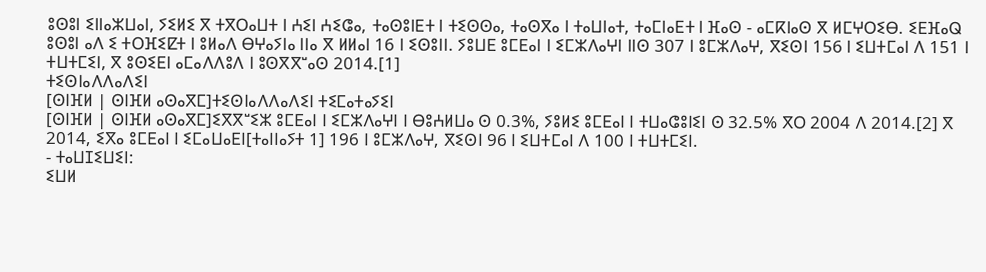ⵓⵙⵓⵏ ⵉⵏⵏⴰⵣⵡⴰⵏ, ⵢⵉⵍⵉ ⴳ ⵜⴳⵔⴰⵡⵜ ⵏ ⵄⵉⵏ ⵄⵉⵛⴰ, ⵜⴰⵙⵓⵏⴹⵜ ⵏ ⵜⵉⵙⵙⴰ, ⵜⴰⵙⴳⴰ ⵏ ⵜⴰⵡⵏⴰⵜ, ⵜⴰⵎⵏⴰⴹⵜ ⵏ ⴼⴰⵙ - ⴰⵎⴽⵏⴰⵙ ⴳ ⵍⵎⵖⵔⵉⴱ. ⵉⴹⴼⴰⵕ ⵓⵙⵓⵏ ⴰⴷ ⵉ ⵜⵔⴼⵉⵇⵜ ⵏ ⵓⵍⴰⴷ ⴱⵖⴰⵢⵏⴰ ⵏⵏⴰ ⴳ ⵍⵍⴰⵏ 16 ⵏ ⵉⵙⵓⵏⵏ. ⵢⵓⵡⴹ ⵓⵎⴹⴰⵏ ⵏ ⵉⵎⵣⴷⴰⵖⵏ ⵏⵏⵙ 307 ⵏ ⵓⵎⵣⴷⴰⵖ, ⴳⵉⵙⵏ 156 ⵏ ⵉⵡⵜⵎⴰⵏ ⴷ 151 ⵏ ⵜⵡⵜⵎⵉⵏ, ⴳ ⵓⵙⵉⴹⵏ ⴰⵎⴰⴷⴷⵓⴷ ⵏ ⵓⵙⴳⴳⵯⴰⵙ 2014.[1]
ⵜⵉⵙⵏⴰⴷⴷⴰⴷⵉⵏ
[ⵙⵏⴼⵍ | ⵙⵏⴼⵍ ⴰⵙⴰⴳⵎ]ⵜⵉⵙⵏⴰⴷⴷⴰⴷⵉⵏ ⵜⵉⵎⴰⵜⴰⵢⵉⵏ
[ⵙⵏⴼⵍ | ⵙⵏⴼⵍ ⴰⵙⴰⴳⵎ]ⵉⴳⴳⵯⵉⵣ ⵓⵎⴹⴰⵏ ⵏ ⵉⵎⵣⴷⴰⵖⵏ ⵏ ⴱⵓⵄⵍⵡⴰ ⵙ 0.3%, ⵢⵓⵍⵉ ⵓⵎⴹⴰⵏ ⵏ ⵜⵡⴰⵛⵓⵏⵉⵏ ⵙ 32.5% ⴳⵔ 2004 ⴷ 2014.[2] ⴳ 2014, ⵉⴳⴰ ⵓⵎⴹⴰⵏ ⵏ ⵉⵎⴰⵡⴰⴹⵏ[ⵜⴰⵏⵏⴰⵢⵜ 1] 196 ⵏ ⵓⵎⵣⴷⴰⵖ, ⴳⵉⵙⵏ 96 ⵏ ⵉⵡⵜⵎⴰⵏ ⴷ 100 ⵏ ⵜⵡⵜⵎⵉⵏ.
- ⵜⴰⵡⵊⵉⵡⵉⵏ:
ⵉⵡⵍ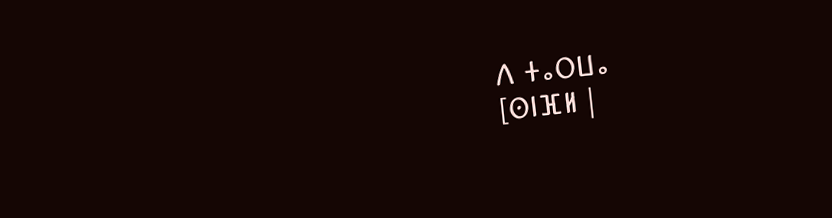ⴷ ⵜⴰⵔⵡⴰ
[ⵙⵏⴼⵍ |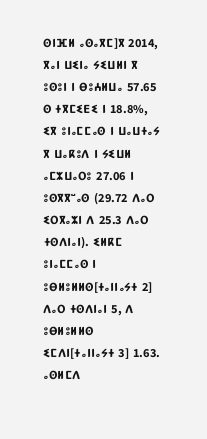ⵙⵏⴼⵍ ⴰⵙⴰⴳⵎ]ⴳ 2014, ⴳⴰⵏ ⵡⵉⵏⴰ ⵢⵉⵡⵍⵏ ⴳ ⵓⵙⵓⵏ ⵏ ⴱⵓⵄⵍⵡⴰ 57.65 ⵙ ⵜⴳⵎⵉⴹⵉ ⵏ 18.8%, ⵉⴳ ⵓⵏⴰⵎⵎⴰⵙ ⵏ ⵡⴰⵡⵜⴰⵢ ⴳ ⵡⴰⴽⵓⴷ ⵏ ⵢⵉⵡⵍ ⴰⵎⵣⵡⴰⵔⵓ 27.06 ⵏ ⵓⵙⴳⴳⵯⴰⵙ (29.72 ⴷⴰⵔ ⵉⵔⴳⴰⵣⵏ ⴷ 25.3 ⴷⴰⵔ ⵜⵙⴷⵏⴰⵏ). ⵉⵍⴽⵎ ⵓⵏⴰⵎⵎⴰⵙ ⵏ ⵓⴱⵍⵓⵍⵍⵙ[ⵜⴰⵏⵏⴰⵢⵜ 2] ⴷⴰⵔ ⵜⵙⴷⵏⴰⵏ 5, ⴷ ⵓⴱⵍⵓⵍⵍⵙ ⵉⵎⴷⵏ[ⵜⴰⵏⵏⴰⵢⵜ 3] 1.63.
ⴰⵙⵍⵎⴷ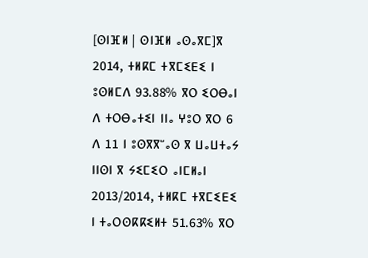[ⵙⵏⴼⵍ | ⵙⵏⴼⵍ ⴰⵙⴰⴳⵎ]ⴳ 2014, ⵜⵍⴽⵎ ⵜⴳⵎⵉⴹⵉ ⵏ ⵓⵙⵍⵎⴷ 93.88% ⴳⵔ ⵉⵔⴱⴰⵏ ⴷ ⵜⵔⴱⴰⵜⵉⵏ ⵏⵏⴰ ⵖⵓⵔ ⴳⵔ 6 ⴷ 11 ⵏ ⵓⵙⴳⴳⵯⴰⵙ ⴳ ⵡⴰⵡⵜⴰⵢ ⵏⵏⵙⵏ ⴳ ⵢⵉⵎⵉⵔ ⴰⵏⵎⵍⴰⵏ 2013/2014, ⵜⵍⴽⵎ ⵜⴳⵎⵉⴹⵉ ⵏ ⵜⴰⵔⵙⴽⴽⵉⵍⵜ 51.63% ⴳⵔ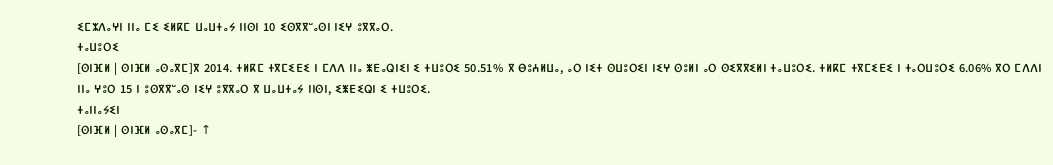ⵉⵎⵣⴷⴰⵖⵏ ⵏⵏⴰ ⵎⵉ ⵉⵍⴽⵎ ⵡⴰⵡⵜⴰⵢ ⵏⵏⵙⵏ 10 ⵉⵙⴳⴳⵯⴰⵙⵏ ⵏⵉⵖ ⵓⴳⴳⴰⵔ.
ⵜⴰⵡⵓⵔⵉ
[ⵙⵏⴼⵍ | ⵙⵏⴼⵍ ⴰⵙⴰⴳⵎ]ⴳ 2014. ⵜⵍⴽⵎ ⵜⴳⵎⵉⴹⵉ ⵏ ⵎⴷⴷ ⵏⵏⴰ ⵥⴹⴰⵕⵏⵉⵏ ⵉ ⵜⵡⵓⵔⵉ 50.51% ⴳ ⴱⵓⵄⵍⵡⴰ, ⴰⵔ ⵏⵉⵜ ⵙⵡⵓⵔⵉⵏ ⵏⵉⵖ ⵙⵓⵍⵏ ⴰⵔ ⵙⵉⴳⴳⵉⵍⵏ ⵜⴰⵡⵓⵔⵉ. ⵜⵍⴽⵎ ⵜⴳⵎⵉⴹⵉ ⵏ ⵜⴰⵔⵡⵓⵔⵉ 6.06% ⴳⵔ ⵎⴷⴷⵏ ⵏⵏⴰ ⵖⵓⵔ 15 ⵏ ⵓⵙⴳⴳⵯⴰⵙ ⵏⵉⵖ ⵓⴳⴳⴰⵔ ⴳ ⵡⴰⵡⵜⴰⵢ ⵏⵏⵙⵏ, ⵉⵥⴹⵉⵕⵏ ⵉ ⵜⵡⵓⵔⵉ.
ⵜⴰⵏⵏⴰⵢⵉⵏ
[ⵙⵏⴼⵍ | ⵙⵏⴼⵍ ⴰⵙⴰⴳⵎ]- ↑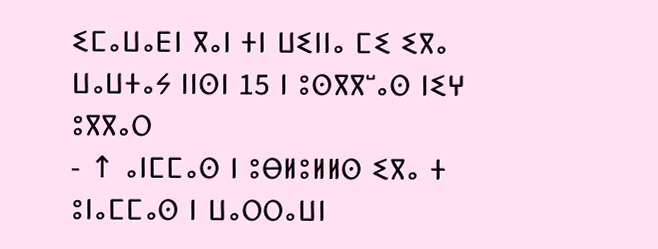ⵉⵎⴰⵡⴰⴹⵏ ⴳⴰⵏ ⵜⵏ ⵡⵉⵏⵏⴰ ⵎⵉ ⵉⴳⴰ ⵡⴰⵡⵜⴰⵢ ⵏⵏⵙⵏ 15 ⵏ ⵓⵙⴳⴳⵯⴰⵙ ⵏⵉⵖ ⵓⴳⴳⴰⵔ
- ↑ ⴰⵏⵎⵎⴰⵙ ⵏ ⵓⴱⵍⵓⵍⵍⵙ ⵉⴳⴰ ⵜ ⵓⵏⴰⵎⵎⴰⵙ ⵏ ⵡⴰⵔⵔⴰⵡⵏ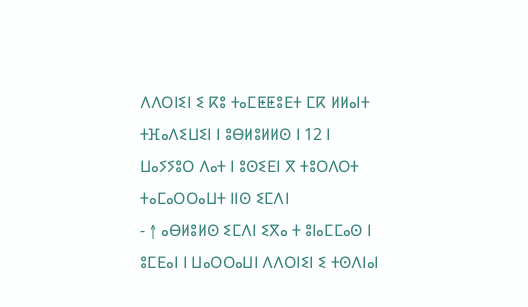ⴷⴷⵔⵏⵉⵏ ⵉ ⴽⵓ ⵜⴰⵎⵟⵟⵓⴹⵜ ⵎⴽ ⵍⵍⴰⵏⵜ ⵜⴼⴰⴷⵉⵡⵉⵏ ⵏ ⵓⴱⵍⵓⵍⵍⵙ ⵏ 12 ⵏ ⵡⴰⵢⵢⵓⵔ ⴷⴰⵜ ⵏ ⵓⵙⵉⴹⵏ ⴳ ⵜⵓⵔⴷⵔⵜ ⵜⴰⵎⴰⵔⵔⴰⵡⵜ ⵏⵏⵙ ⵉⵎⴷⵏ
- ↑ ⴰⴱⵍⵓⵍⵙ ⵉⵎⴷⵏ ⵉⴳⴰ ⵜ ⵓⵏⴰⵎⵎⴰⵙ ⵏ ⵓⵎⴹⴰⵏ ⵏ ⵡⴰⵔⵔⴰⵡⵏ ⴷⴷⵔⵏⵉⵏ ⵉ ⵜⵙⴷⵏⴰⵏ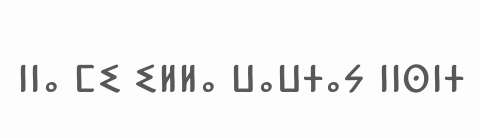ⵏⵏⴰ ⵎⵉ ⵉⵍⵍⴰ ⵡⴰⵡⵜⴰⵢ ⵏⵏⵙⵏⵜ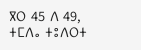ⴳⵔ 45 ⴷ 49, ⵜⵎⴷⴰ ⵜⵓⴷⵔⵜ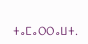ⵜⴰⵎⴰⵔⵔⴰⵡⵜ.